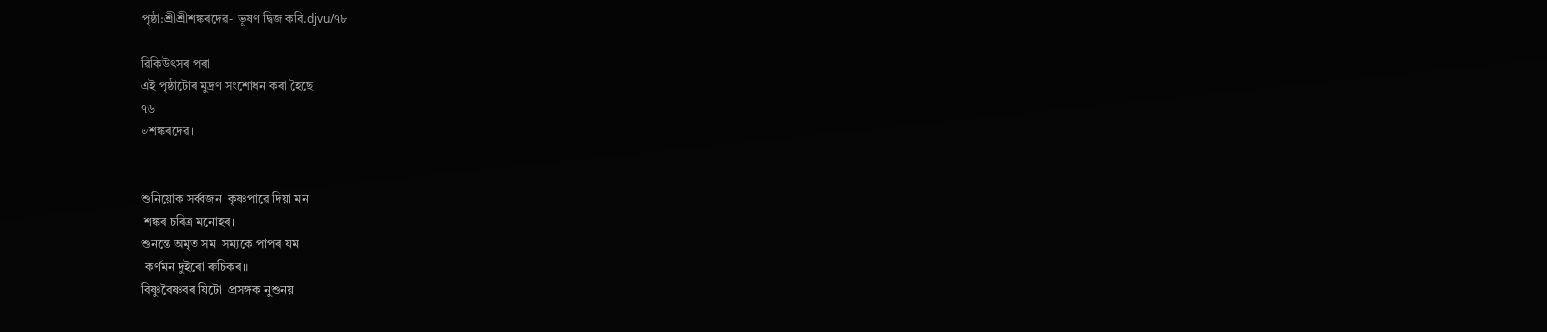পৃষ্ঠা:শ্ৰীশ্ৰীশঙ্কৰদেৱ- ভূষণ দ্বিজ কবি.djvu/৭৮

ৱিকিউৎসৰ পৰা
এই পৃষ্ঠাটোৰ মুদ্ৰণ সংশোধন কৰা হৈছে
৭৬
৺শঙ্কৰদেৱ।


শুনিয়োক সৰ্ব্বজন  কৃষ্ণপাৱে দিয়া মন
 শঙ্কৰ চৰিত্ৰ মনোহৰ।
শুনন্তে অমৃত সম  সম্যকে পাপৰ যম
 কৰ্ণমন দুইৰো ৰুচিকৰ॥
বিষ্ণুবৈষ্ণবৰ যিটো  প্ৰসঙ্গক নুশুনয়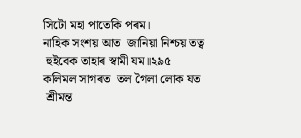সিটো মহা পাতেকি পৰম।
নাহিক সংশয় আত  জানিয়া নিশ্চয় তত্ব
 হুইবেক তাহাৰ স্বামী যম॥২৯৫
কলিমল সাগৰত  তল গৈলা লোক যত
 শ্ৰীমন্ত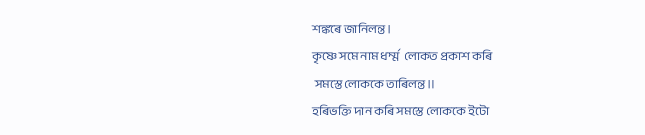শঙ্কৰে জানিলন্ত।
কৃষ্ণে সমে নাম ধৰ্ম্ম  লোকত প্ৰকাশ কৰি
 সমস্তে লোককে তাৰিলন্ত॥
হৰিভক্তি দান কৰি সমস্তে লোককে ইটো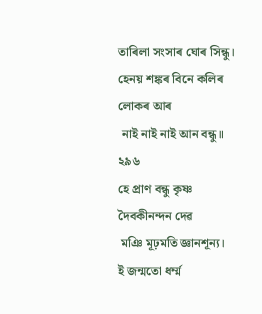তাৰিলা সংসাৰ ঘোৰ সিন্ধু।
হেনয় শঙ্কৰ বিনে কলিৰ লোকৰ আৰ
 নাই নাই নাই আন বন্ধু॥ ২৯৬
হে প্ৰাণ বন্ধু কৃষ্ণ দৈবকীনন্দন দেৱ
 মঞি মূঢ়মতি জ্ঞানশূন্য।
ই জন্মতো ধৰ্ম্ম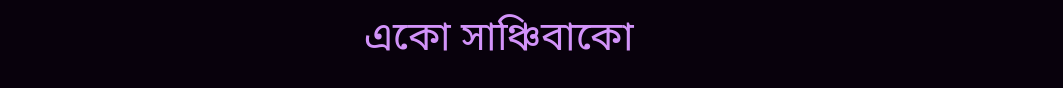একো সাঞ্চিবাকো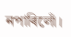নপাৰিলোঁ।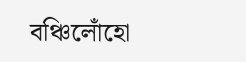বঞ্চিলোঁহো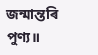জন্মান্তৰি পুণ্য॥